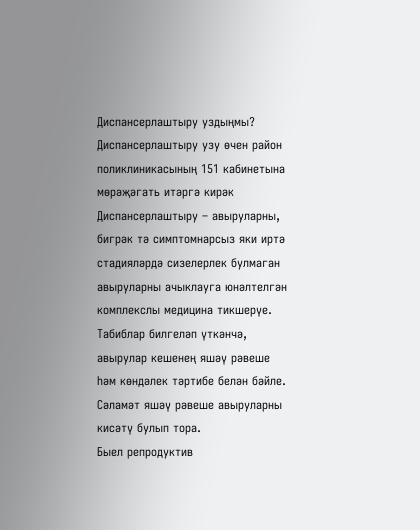Диспансерлаштыру уздыңмы?
Диспансерлаштыру узу өчен район поликлиникасының 151 кабинетына мөрәҗәгать итәргә кирәк
Диспансерлаштыру – авыруларны, бигрәк тә симптомнарсыз яки иртә стадияләрдә сизелерлек булмаган авыруларны ачыклауга юнәлтелгән комплекслы медицина тикшерүе.
Табиблар билгеләп үткәнчә, авырулар кешенең яшәү рәвеше һәм көндәлек тәртибе белән бәйле. Сәламәт яшәү рәвеше авыруларны кисәтү булып тора.
Быел репродуктив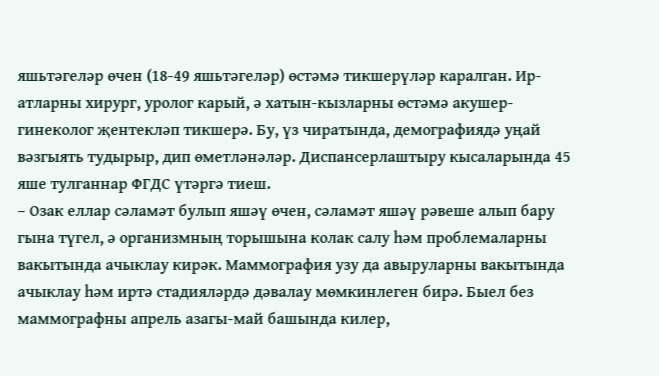яшьтәгеләр өчен (18-49 яшьтәгеләр) өстәмә тикшерүләр каралган. Ир-атларны хирург, уролог карый, ә хатын-кызларны өстәмә акушер-гинеколог җентекләп тикшерә. Бу, үз чиратында, демографиядә уңай вәзгыять тудырыр, дип өметләнәләр. Диспансерлаштыру кысаларында 45 яше тулганнар ФГДС үтәргә тиеш.
– Озак еллар сәламәт булып яшәү өчен, сәламәт яшәү рәвеше алып бару гына түгел, ә организмның торышына колак салу һәм проблемаларны вакытында ачыклау кирәк. Маммография узу да авыруларны вакытында ачыклау һәм иртә стадияләрдә дәвалау мөмкинлеген бирә. Быел без маммографны апрель азагы-май башында килер,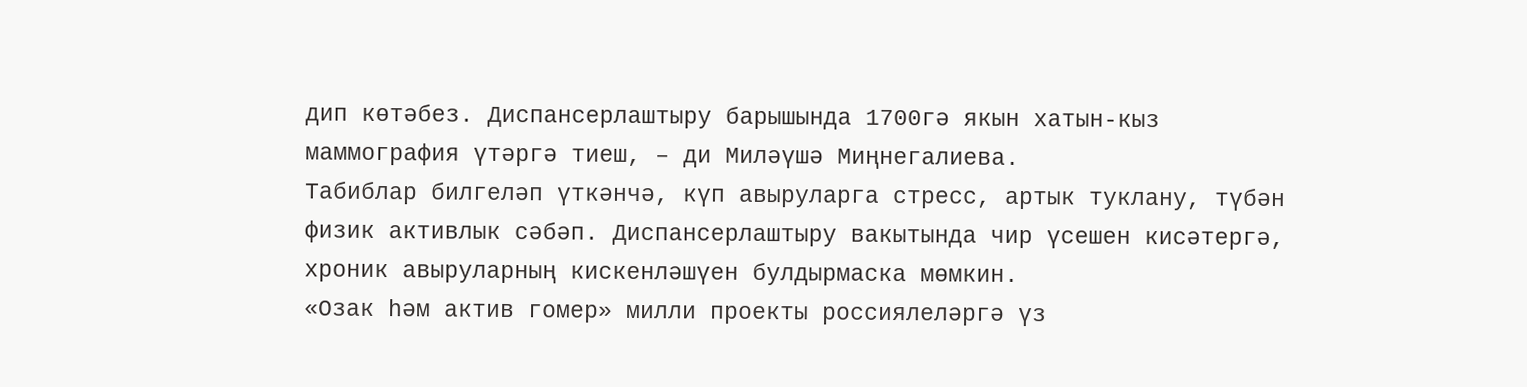дип көтәбез. Диспансерлаштыру барышында 1700гә якын хатын-кыз маммография үтәргә тиеш, – ди Миләүшә Миңнегалиева.
Табиблар билгеләп үткәнчә, күп авыруларга стресс, артык туклану, түбән физик активлык сәбәп. Диспансерлаштыру вакытында чир үсешен кисәтергә, хроник авыруларның кискенләшүен булдырмаска мөмкин.
«Озак һәм актив гомер» милли проекты россиялеләргә үз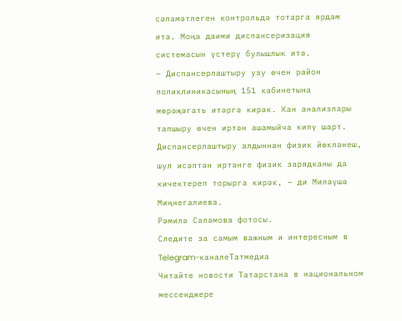сәламәтлеген контрольдә тотарга ярдәм итә. Моңа даими диспансеризация системасын үстерү булышлык итә.
– Диспансерлаштыру узу өчен район поликлиникасының 151 кабинетына мөрәҗәгать итәргә кирәк. Кан анализлары тапшыру өчен иртән ашамыйча килү шарт. Диспансерлаштыру алдыннан физик йөкләнеш, шул исәптән иртәнге физик зарядканы да кичектереп торырга кирәк, – ди Миләүшә Миңнегалиева.
Рәмилә Сәләмова фотосы.
Следите за самым важным и интересным в Telegram-каналеТатмедиа
Читайте новости Татарстана в национальном мессенджере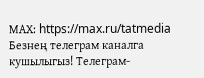MАХ: https://max.ru/tatmedia
Безнең телеграм каналга кушылыгыз! Телеграм-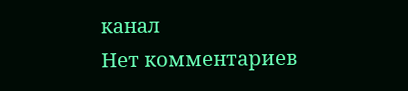канал
Нет комментариев